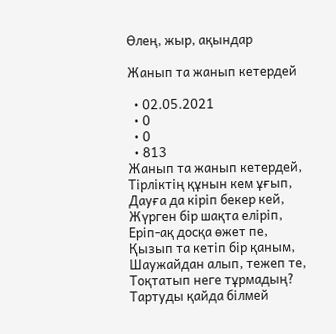Өлең, жыр, ақындар

Жанып та жанып кетердей

  • 02.05.2021
  • 0
  • 0
  • 813
Жанып та жанып кетердей,
Тірліктің құнын кем ұғып,
Дауға да кіріп бекер кей,
Жүрген бір шақта еліріп,
Еріп-ақ досқа өжет пе,
Қызып та кетіп бір қаным,
Шаужайдан алып, тежеп те,
Тоқтатып неге тұрмадың?
Тартуды қайда білмей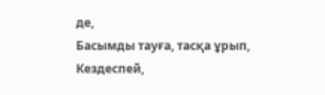де,
Басымды тауға, тасқа ұрып,
Кездеспей,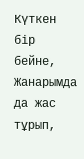Күткен бір бейне,
Жанарымда да жас тұрып,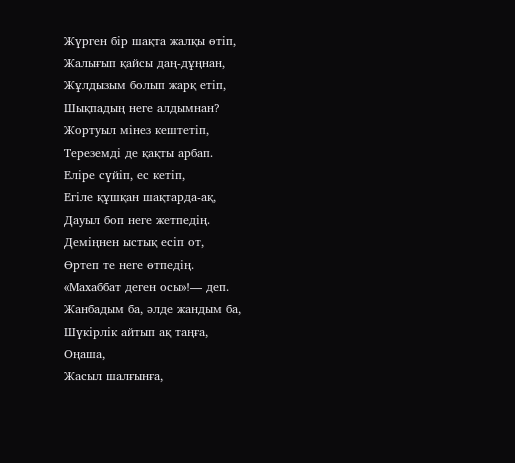Жүрген бір шақта жалқы өтіп,
Жалығып қайсы даң-дұңнан,
Жұлдызым болып жарқ етіп,
Шықпадың неге алдымнан?
Жортуыл мінез кештетіп,
Тереземді де қақты арбап.
Еліре сүйіп, ес кетіп,
Егіле құшқан шақтарда-ақ,
Дауыл боп неге жетпедің.
Деміңнен ыстық есіп от,
Өртеп те неге өтпедің.
«Махаббат деген осы»!— деп.
Жанбадым ба, әлде жандым ба,
Шүкірлік айтып ақ таңға,
Оңаша,
Жасыл шалғынға,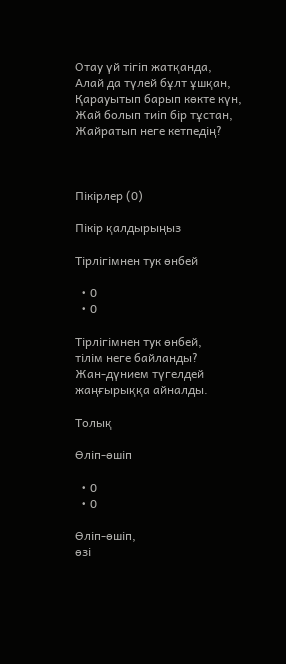Отау үй тігіп жатқанда,
Алай да түлей бұлт ұшқан,
Қарауытып барып көкте күн,
Жай болып тиіп бір тұстан,
Жайратып неге кетпедің?



Пікірлер (0)

Пікір қалдырыңыз

Тірлігімнен тук өнбей

  • 0
  • 0

Тірлігімнен тук өнбей,
тілім неге байланды?
Жан-дүнием түгелдей
жаңғырыққа айналды.

Толық

Өліп-өшіп

  • 0
  • 0

Өліп-өшіп,
өзі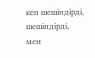кеп шешіндірді,
шешіндірді,
мен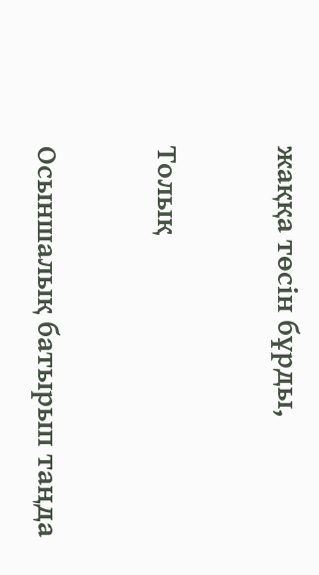жаққа төсін бұрды,

Толық

Осыншалық батырып таңда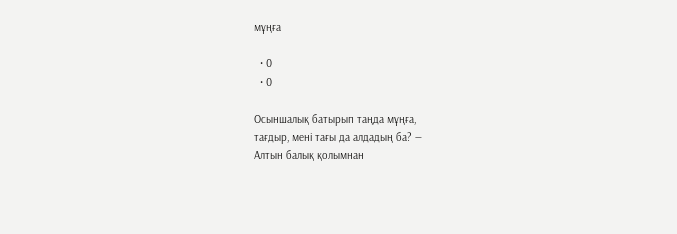мұңға

  • 0
  • 0

Осыншалық батырып таңда мұңға,
тағдыр, мені тағы да алдадың ба? —
Алтын балық қолымнан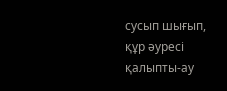сусып шығып,
құр әуресі қалыпты-ау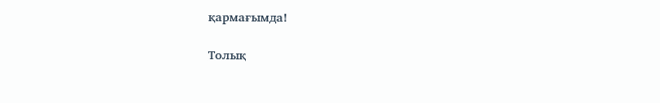қармағымда!

Толық